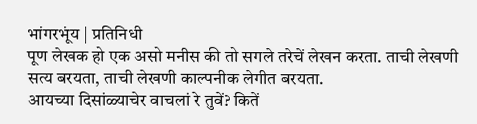भांगरभूंय | प्रतिनिधी
पूण लेखक हो एक असो मनीस की तो सगले तरेचें लेखन करता. ताची लेखणी सत्य बरयता, ताची लेखणी काल्पनीक लेगीत बरयता.
आयच्या दिसांळ्याचेर वाचलां रे तुवें? कितें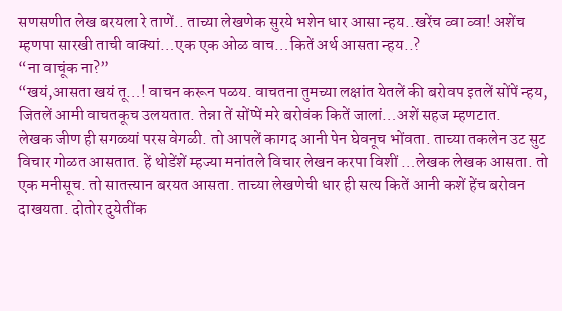सणसणीत लेख बरयला रे ताणें.. ताच्या लेखणेक सुरये भशेन धार आसा न्हय..खरेंच व्वा व्वा! अशेंच म्हणपा सारखी ताची वाक्यां…एक एक ओळ वाच…कितें अर्थ आसता न्हय..?
“ना वाचूंक ना?”
“खयं,आसता खयं तू…! वाचन करून पळय. वाचतना तुमच्या लक्षांत येतलें की बरोवप इतलें सोंपें न्हय, जितलें आमी वाचतकूच उलयतात. तेन्ना तें सोंप्पें मरे बरोवंक कितें जालां…अशें सहज म्हणटात.
लेखक जीण ही सगळ्यां परस वेगळी. तो आपलें कागद आनी पेन घेवनूच भोंवता. ताच्या तकलेन उट सुट विचार गोळत आसतात. हें थोडेंशें म्हज्या मनांतले विचार लेखन करपा विशीं …लेखक लेखक आसता. तो एक मनीसूच. तो सातत्त्यान बरयत आसता. ताच्या लेखणेची धार ही सत्य कितें आनी कशें हेंच बरोवन दाखयता. दोतोर दुयेतींक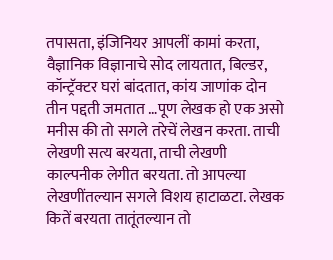तपासता, इंजिनियर आपलीं कामां करता, वैज्ञानिक विज्ञानाचे सोद लायतात, बिल्डर, कॉन्ट्रॅक्टर घरां बांदतात, कांय जाणांक दोन तीन पद्दती जमतात …पूण लेखक हो एक असो मनीस की तो सगले तरेचें लेखन करता. ताची लेखणी सत्य बरयता, ताची लेखणी काल्पनीक लेगीत बरयता. तो आपल्या लेखणींतल्यान सगले विशय हाटाळटा. लेखक कितें बरयता तातूंतल्यान तो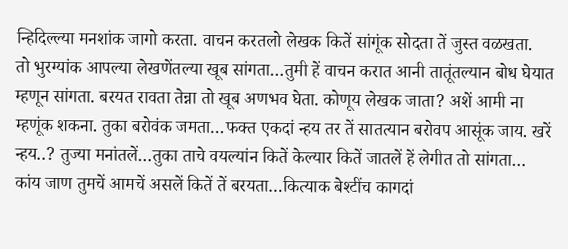न्हिदिल्ल्या मनशांक जागो करता. वाचन करतलो लेखक कितें सांगूंक सोदता तें जुस्त वळखता.
तो भुरग्यांक आपल्या लेखणेंतल्या खूब सांगता…तुमी हें वाचन करात आनी तातूंतल्यान बोध घेयात म्हणून सांगता. बरयत रावता तेन्ना तो खूब अणभव घेता. कोणूय लेखक जाता? अशें आमी ना म्हणूंक शकना. तुका बरोवंक जमता…फक्त एकदां न्हय तर तें सातत्यान बरोवप आसूंक जाय. खरें न्हय..? तुज्या मनांतलें…तुका ताचे वयल्यांन कितें केल्यार कितें जातलें हें लेगीत तो सांगता…
कांय जाण तुमचें आमचें असलें कितें तें बरयता…कित्याक बेश्टींच कागदां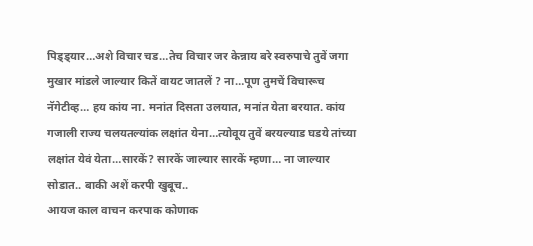पिड्ड्यार…अशे विचार चड…तेच विचार जर केन्नाय बरे स्वरुपाचे तुवें जगा मुखार मांडले जाल्यार कितें वायट जातलें ? ना…पूण तुमचें विचारूच नॅगेटीव्ह… हय कांय ना. मनांत दिसता उलयात, मनांत येता बरयात. कांय गजाली राज्य चलयतल्यांक लक्षांत येना…त्योवूय तुवें बरयल्याड घडये तांच्या लक्षांत येवं येता…सारकें? सारकें जाल्यार सारकें म्हणा… ना जाल्यार सोडात.. बाकी अशें करपी खुबूच..
आयज काल वाचन करपाक कोणाक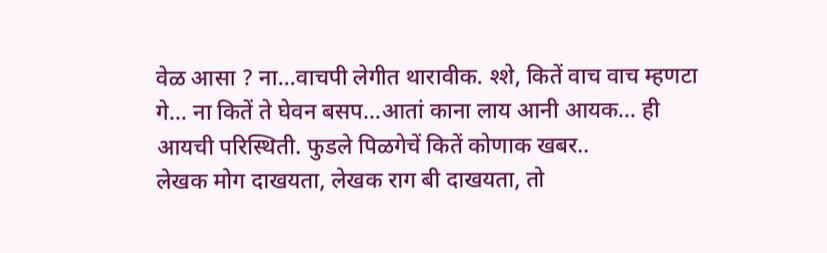वेळ आसा ? ना…वाचपी लेगीत थारावीक. श्शे, कितें वाच वाच म्हणटा गे… ना कितें ते घेवन बसप…आतां काना लाय आनी आयक… ही आयची परिस्थिती. फुडले पिळगेचें कितें कोणाक खबर..
लेखक मोग दाखयता, लेखक राग बी दाखयता, तो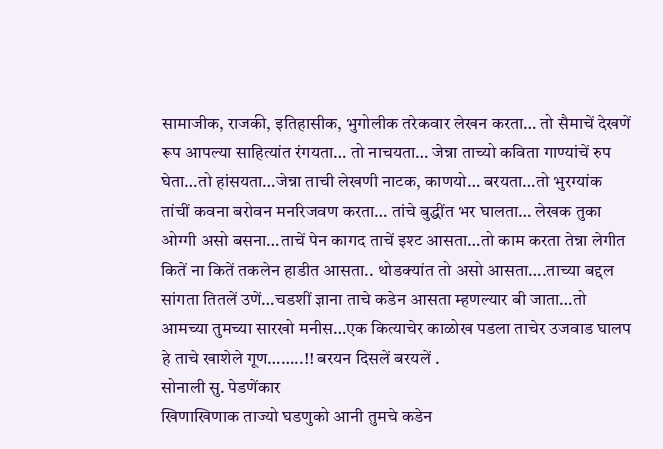सामाजीक, राजकी, इतिहासीक, भुगोलीक तरेकवार लेखन करता… तो सैमाचें देखणें रूप आपल्या साहित्यांत रंगयता… तो नाचयता… जेन्ना ताच्यो कविता गाण्यांचें रुप घेता…तो हांसयता…जेन्ना ताची लेखणी नाटक, काणयो… बरयता…तो भुरग्यांक तांचीं कवना बरोवन मनरिजवण करता… तांचे बुद्धींत भर घालता… लेखक तुका ओग्गी असो बसना…ताचें पेन कागद ताचें इश्ट आसता…तो काम करता तेन्ना लेगीत कितें ना कितें तकलेन हाडीत आसता.. थोडक्यांत तो असो आसता….ताच्या बद्दल सांगता तितलें उणें…चडशीं ज्ञाना ताचे कडेन आसता म्हणल्यार बी जाता…तो आमच्या तुमच्या सारखो मनीस…एक कित्याचेर काळोख पडला ताचेर उजवाड घालप हे ताचे खाशेले गूण……..!! बरयन दिसलें बरयलें .
सोनाली सु. पेडणेंकार
खिणाखिणाक ताज्यो घडणुको आनी तुमचे कडेन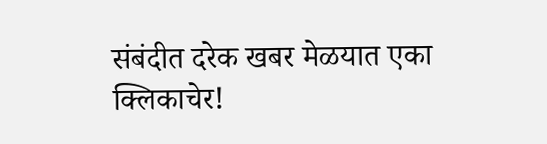संबंदीत दरेक खबर मेळयात एका क्लिकाचेर!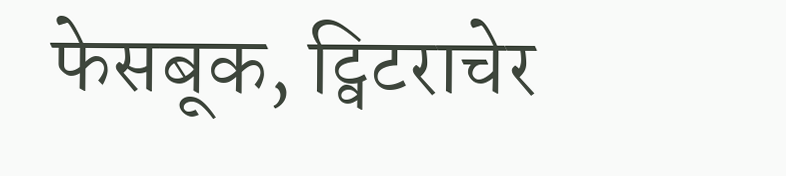फेसबूक, ट्विटराचेर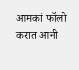आमकां फॉलो करात आनी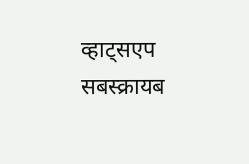व्हाट्सएप सबस्क्रायब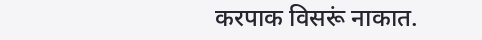करपाक विसरूं नाकात.